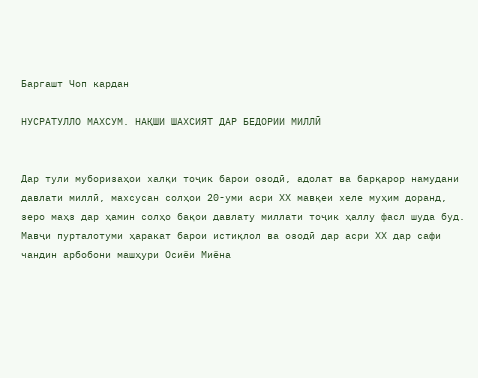Баргашт Чоп кардан

НУСРАТУЛЛО МАХСУМ. НАҚШИ ШАХСИЯТ ДАР БЕДОРИИ МИЛЛӢ


Дар тули муборизаҳои халқи тоҷик барои озодӣ, адолат ва барқарор намудани давлати миллӣ, махсусан солҳои 20-уми асри ХХ мавқеи хеле муҳим доранд, зеро маҳз дар ҳамин солҳо бақои давлату миллати тоҷик ҳаллу фасл шуда буд. Мавҷи пурталотуми ҳаракат барои истиқлол ва озодӣ дар асри ХХ дар сафи чандин арбобони машҳури Осиёи Миёна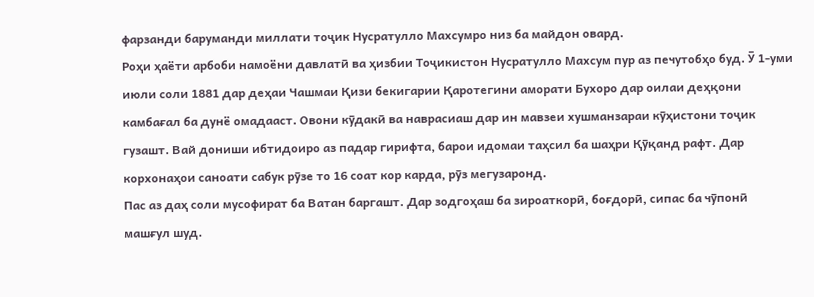фарзанди баруманди миллати тоҷик Нусратулло Махсумро низ ба майдон овард.
Роҳи ҳаёти арбоби намоёни давлатӣ ва ҳизбии Тоҷикистон Нусратулло Махсум пур аз печутобҳо буд. Ӯ 1-уми июли соли 1881 дар деҳаи Чашмаи Қизи бекигарии Қаротегини аморати Бухоро дар оилаи деҳқони камбағал ба дунё омадааст. Овони кӯдакӣ ва наврасиаш дар ин мавзеи хушманзараи кӯҳистони тоҷик гузашт. Вай дониши ибтидоиро аз падар гирифта, барои идомаи таҳсил ба шаҳри Қӯқанд рафт. Дар корхонаҳои саноати сабук рӯзе то 16 соат кор карда, рӯз мегузаронд.
Пас аз даҳ соли мусофират ба Ватан баргашт. Дар зодгоҳаш ба зироаткорӣ, боғдорӣ, сипас ба чӯпонӣ машғул шуд.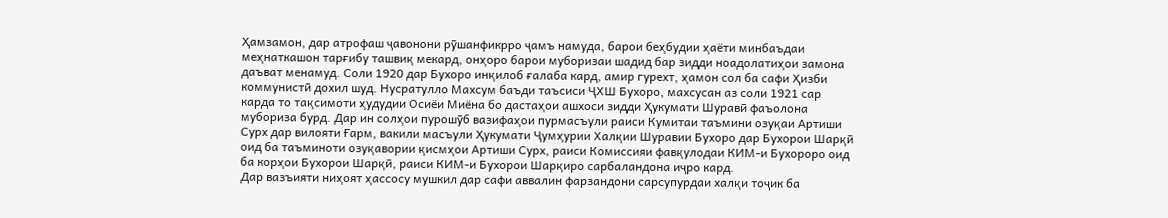Ҳамзамон, дар атрофаш ҷавонони рӯшанфикрро ҷамъ намуда, барои беҳбудии ҳаёти минбаъдаи меҳнаткашон тарғибу ташвиқ мекард, онҳоро барои муборизаи шадид бар зидди ноадолатиҳои замона даъват менамуд. Соли 1920 дар Бухоро инқилоб ғалаба кард, амир гурехт, ҳамон сол ба сафи Ҳизби коммунистӣ дохил шуд. Нусратулло Махсум баъди таъсиси ҶХШ Бухоро, махсусан аз соли 1921 сар карда то тақсимоти ҳудудии Осиёи Миёна бо дастаҳои ашхоси зидди Ҳукумати Шуравӣ фаъолона мубориза бурд. Дар ин солҳои пурошӯб вазифаҳои пурмасъули раиси Кумитаи таъмини озуқаи Артиши Сурх дар вилояти Ғарм, вакили масъули Ҳукумати Ҷумҳурии Халқии Шуравии Бухоро дар Бухорои Шарқӣ оид ба таъминоти озуқавории қисмҳои Артиши Сурх, раиси Комиссияи фавқулодаи КИМ-и Бухороро оид ба корҳои Бухорои Шарқӣ, раиси КИМ-и Бухорои Шарқиро сарбаландона иҷро кард.
Дар вазъияти ниҳоят ҳассосу мушкил дар сафи аввалин фарзандони сарсупурдаи халқи тоҷик ба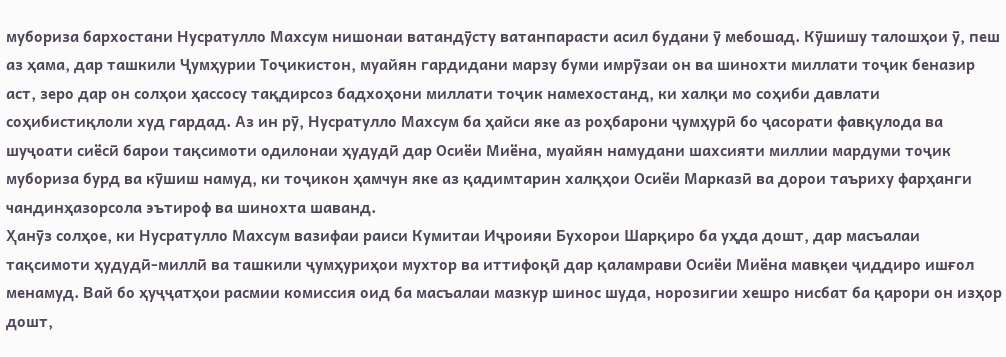мубориза бархостани Нусратулло Махсум нишонаи ватандӯсту ватанпарасти асил будани ӯ мебошад. Кӯшишу талошҳои ӯ, пеш аз ҳама, дар ташкили Ҷумҳурии Тоҷикистон, муайян гардидани марзу буми имрӯзаи он ва шинохти миллати тоҷик беназир аст, зеро дар он солҳои ҳассосу тақдирсоз бадхоҳони миллати тоҷик намехостанд, ки халқи мо соҳиби давлати соҳибистиқлоли худ гардад. Аз ин рӯ, Нусратулло Махсум ба ҳайси яке аз роҳбарони ҷумҳурӣ бо ҷасорати фавқулода ва шуҷоати сиёсӣ барои тақсимоти одилонаи ҳудудӣ дар Осиёи Миёна, муайян намудани шахсияти миллии мардуми тоҷик мубориза бурд ва кӯшиш намуд, ки тоҷикон ҳамчун яке аз қадимтарин халқҳои Осиёи Марказӣ ва дорои таъриху фарҳанги чандинҳазорсола эътироф ва шинохта шаванд.
Ҳанӯз солҳое, ки Нусратулло Махсум вазифаи раиси Кумитаи Иҷроияи Бухорои Шарқиро ба уҳда дошт, дар масъалаи тақсимоти ҳудудӣ-миллӣ ва ташкили ҷумҳуриҳои мухтор ва иттифоқӣ дар қаламрави Осиёи Миёна мавқеи ҷиддиро ишғол менамуд. Вай бо ҳуҷҷатҳои расмии комиссия оид ба масъалаи мазкур шинос шуда, норозигии хешро нисбат ба қарори он изҳор дошт,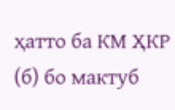ҳатто ба КМ ҲКР (б) бо мактуб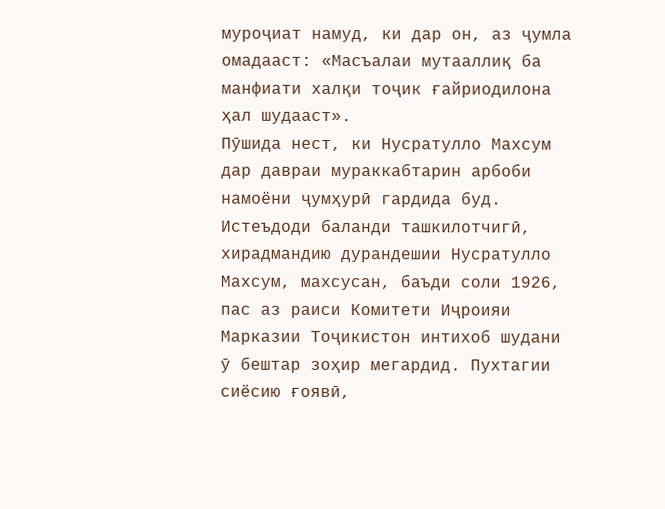муроҷиат намуд, ки дар он, аз ҷумла омадааст: «Масъалаи мутааллиқ ба манфиати халқи тоҷик ғайриодилона ҳал шудааст».
Пӯшида нест, ки Нусратулло Махсум дар давраи мураккабтарин арбоби намоёни ҷумҳурӣ гардида буд. Истеъдоди баланди ташкилотчигӣ, хирадмандию дурандешии Нусратулло Махсум, махсусан, баъди соли 1926, пас аз раиси Комитети Иҷроияи Марказии Тоҷикистон интихоб шудани ӯ бештар зоҳир мегардид. Пухтагии сиёсию ғоявӣ,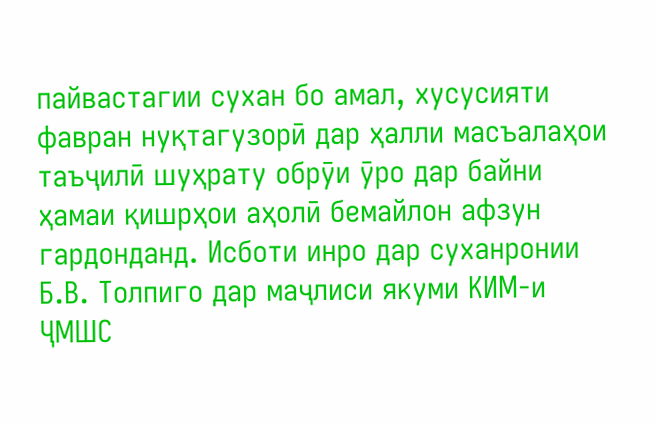пайвастагии сухан бо амал, хусусияти фавран нуқтагузорӣ дар ҳалли масъалаҳои таъҷилӣ шуҳрату обрӯи ӯро дар байни ҳамаи қишрҳои аҳолӣ бемайлон афзун гардонданд. Исботи инро дар суханронии Б.В. Толпиго дар маҷлиси якуми КИМ-и ҶМШС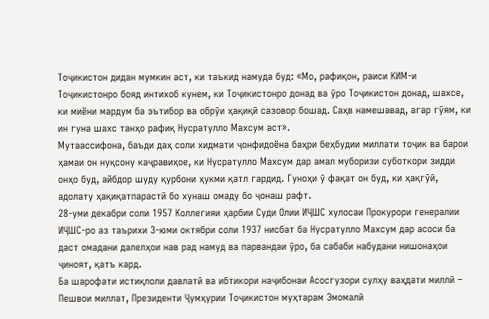Тоҷикистон дидан мумкин аст, ки таъкид намуда буд: «Мо, рафиқон, раиси КИМ-и Тоҷикистонро бояд интихоб кунем, ки Тоҷикистонро донад ва ӯро Тоҷикистон донад, шахсе, ки миёни мардум ба эътибор ва обрӯи ҳақиқӣ сазовор бошад. Саҳв намешавад, агар гӯям, ки ин гуна шахс танҳо рафиқ Нусратулло Махсум аст».
Мутаассифона, баъди даҳ соли хидмати ҷонфидоёна баҳри беҳбудии миллати тоҷик ва барои ҳамаи он нуқсону каҷравиҳое, ки Нусратулло Махсум дар амал муборизи суботкори зидди онҳо буд, айбдор шуду қурбони ҳукми қатл гардид. Гуноҳи ӯ фақат он буд, ки ҳақгӯӣ, адолату ҳақиқатпарастӣ бо хунаш омаду бо ҷонаш рафт.
28-уми декабри соли 1957 Коллегияи ҳарбии Суди Олии ИҶШС хулосаи Прокурори генералии ИҶШС-ро аз таърихи 3-юми октябри соли 1937 нисбат ба Нусратулло Махсум дар асоси ба даст омадани далелҳои нав рад намуд ва парвандаи ӯро, ба сабаби набудани нишонаҳои ҷиноят, қатъ кард.
Ба шарофати истиқлоли давлатӣ ва ибтикори наҷибонаи Асосгузори сулҳу ваҳдати миллӣ – Пешвои миллат, Президенти Ҷумҳурии Тоҷикистон муҳтарам Эмомалӣ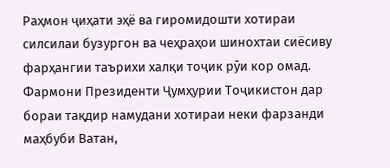Раҳмон ҷиҳати эҳё ва гиромидошти хотираи силсилаи бузургон ва чеҳраҳои шинохтаи сиёсиву фарҳангии таърихи халқи тоҷик рӯи кор омад. Фармони Президенти Ҷумҳурии Тоҷикистон дар бораи тақдир намудани хотираи неки фарзанди маҳбуби Ватан,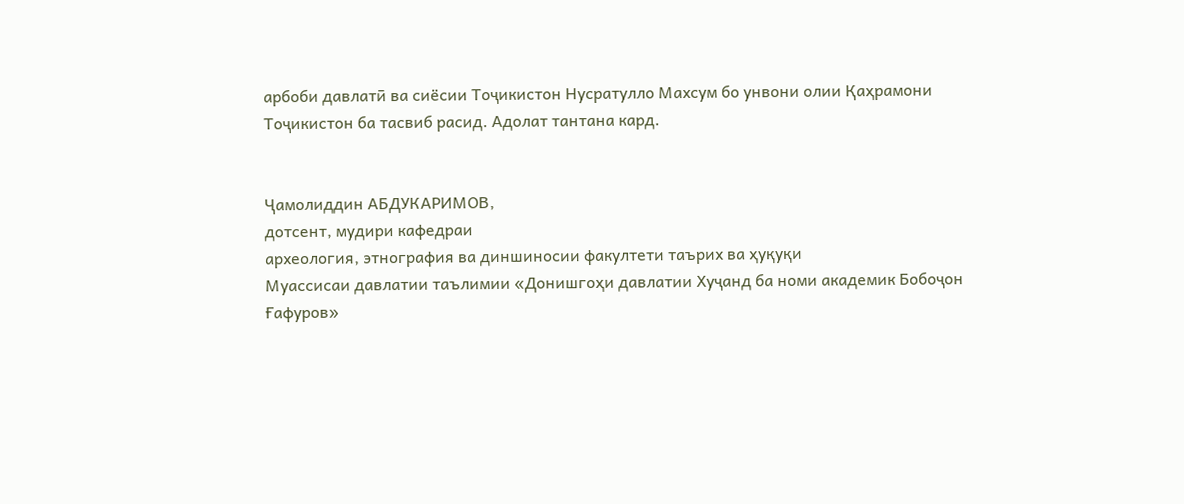арбоби давлатӣ ва сиёсии Тоҷикистон Нусратулло Махсум бо унвони олии Қаҳрамони Тоҷикистон ба тасвиб расид. Адолат тантана кард.


Ҷамолиддин АБДУКАРИМОВ,
дотсент, мудири кафедраи
археология, этнография ва диншиносии факултети таърих ва ҳуқуқи
Муассисаи давлатии таълимии «Донишгоҳи давлатии Хуҷанд ба номи академик Бобоҷон Ғафуров»